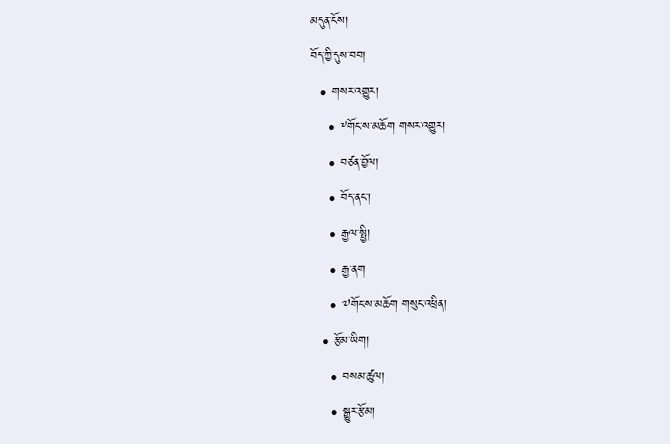མདུན་ངོས།
བོད་ཀྱི་དུས་བབ།
  • གསར་འགྱུར།
    • ༸གོང་ས་མཆོག གསར་འགྱུར།
    • བཙན་བྱོལ།
    • བོད་ནང་།
    • རྒྱལ་སྤྱི།
    • རྒྱ་ནག
    • ༧གོང་ས་མཆོག གསུང་འཕྲིན།
  • རྩོམ་ཡིག།
    • བསམ་ཚུལ།
    • སྒྱུར་རྩོམ།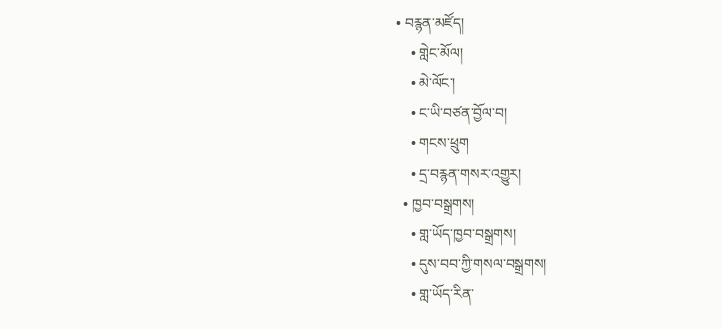• བརྙན་མཛོད།
    • གླེང་མོལ།
    • མེ་ལོང་།
    • ང་ཡི་བཙན་བྱོལ་བ།
    • གངས་ཕྲུག
    • དྲ་བརྙན་གསར་འགྱུར།
  • ཁྱབ་བསྒྲགས།
    • གླ་ཡོད་ཁྱབ་བསྒྲགས།
    • དུས་བབ་ཀྱི་གསལ་བསྒྲགས།
    • གླ་ཡོད་རིན་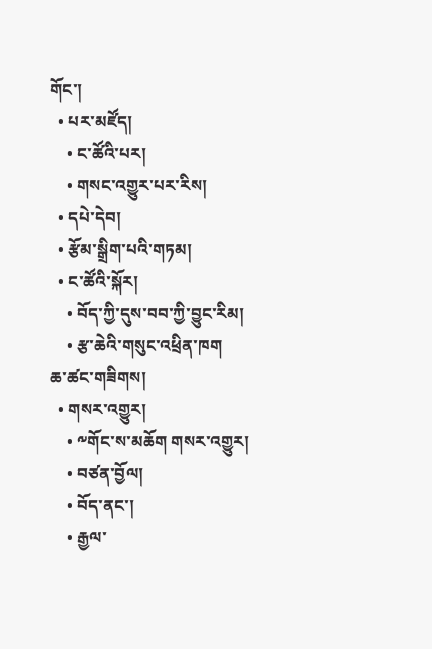གོང་།
  • པར་མཛོད།
    • ང་ཚོའི་པར།
    • གསང་འགྱུར་པར་རིས།
  • དཔེ་དེབ།
  • རྩོམ་སྒྲིག་པའི་གཏམ།
  • ང་ཚོའི་སྐོར།
    • བོད་ཀྱི་དུས་བབ་ཀྱི་བྱུང་རིམ།
    • རྩ་ཆེའི་གསུང་འཕྲིན་ཁག
ཆ་ཚང་གཟིགས།
  • གསར་འགྱུར།
    • ༸གོང་ས་མཆོག གསར་འགྱུར།
    • བཙན་བྱོལ།
    • བོད་ནང་།
    • རྒྱལ་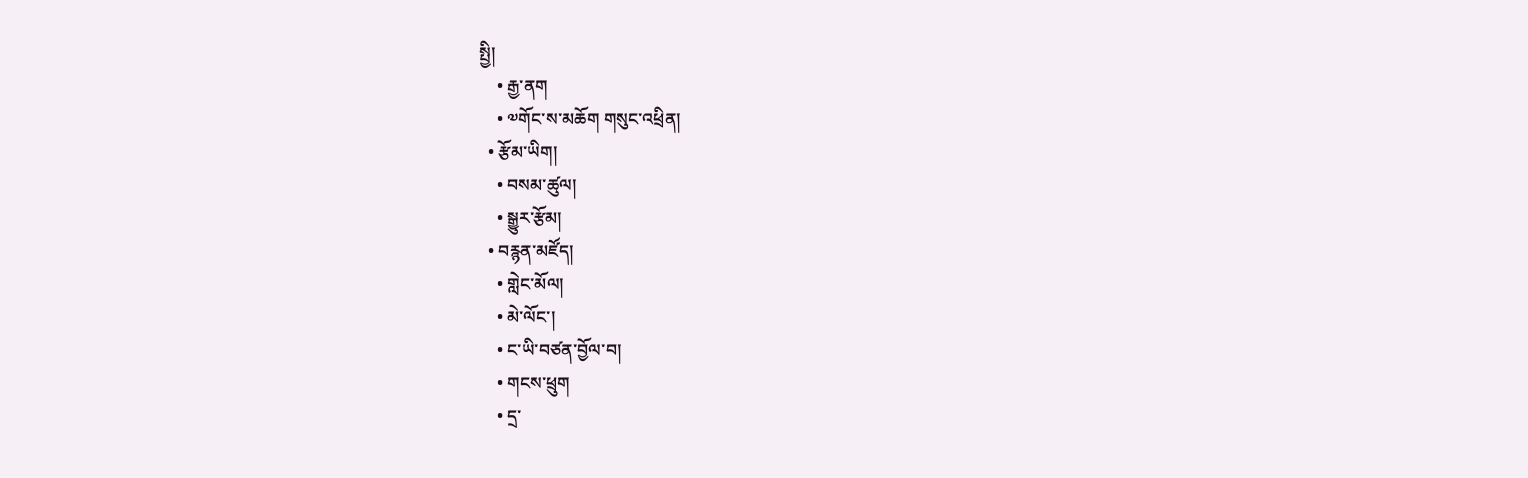སྤྱི།
    • རྒྱ་ནག
    • ༧གོང་ས་མཆོག གསུང་འཕྲིན།
  • རྩོམ་ཡིག།
    • བསམ་ཚུལ།
    • སྒྱུར་རྩོམ།
  • བརྙན་མཛོད།
    • གླེང་མོལ།
    • མེ་ལོང་།
    • ང་ཡི་བཙན་བྱོལ་བ།
    • གངས་ཕྲུག
    • དྲ་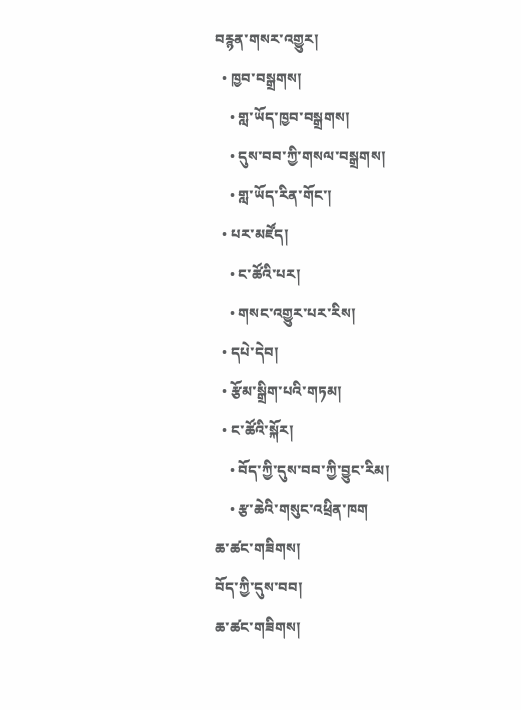བརྙན་གསར་འགྱུར།
  • ཁྱབ་བསྒྲགས།
    • གླ་ཡོད་ཁྱབ་བསྒྲགས།
    • དུས་བབ་ཀྱི་གསལ་བསྒྲགས།
    • གླ་ཡོད་རིན་གོང་།
  • པར་མཛོད།
    • ང་ཚོའི་པར།
    • གསང་འགྱུར་པར་རིས།
  • དཔེ་དེབ།
  • རྩོམ་སྒྲིག་པའི་གཏམ།
  • ང་ཚོའི་སྐོར།
    • བོད་ཀྱི་དུས་བབ་ཀྱི་བྱུང་རིམ།
    • རྩ་ཆེའི་གསུང་འཕྲིན་ཁག
ཆ་ཚང་གཟིགས།
བོད་ཀྱི་དུས་བབ།
ཆ་ཚང་གཟིགས།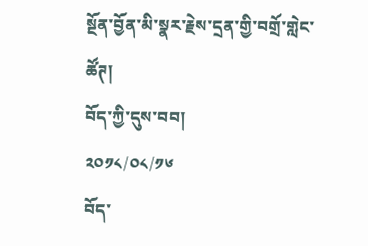སྔོན་བྱོན་མི་སྣར་རྗེས་དྲན་གྱི་བགྲོ་གླེང་ཚོཊ།
བོད་ཀྱི་དུས་བབ།
༢༠༡༨/༠༨/༡༦
བོད་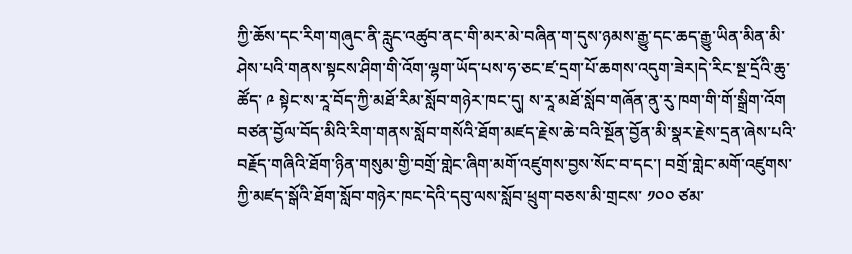ཀྱི་ཆོས་དང་རིག་གཞུང་ནི་རླུང་འཚུབ་ནང་གི་མར་མེ་བཞིན་ག་དུས་ཉམས་རྒྱུ་དང་ཆད་རྒྱུ་ཡིན་མིན་མི་ཤེས་པའི་གནས་སྟངས་ཤིག་གི་འོག་ལྷག་ཡོད་པས་ཧ་ཅང་ཛ་དྲག་པོ་ཆགས་འདུག་ཟེར།དེ་རིང་སྔ་དྲོའི་ཆུ་ཚོད་ ༩ སྟེང་ས་རཱ་བོད་ཀྱི་མཐོ་རིམ་སློབ་གཉེར་ཁང་དུ། ས་རཱ་མཐོ་སློབ་གཞོན་ནུ་རུ་ཁག་གི་གོ་སྒྲིག་འོག བཙན་བྱོལ་བོད་མིའི་རིག་གནས་སློབ་གསོའི་ཐོག་མཛད་རྗེས་ཆེ་བའི་སྔོན་བྱོན་མི་སྣར་རྗེས་དྲན་ཞེས་པའི་བརྗོད་གཞིའི་ཐོག་ཉིན་གསུམ་གྱི་བགྲོ་གླེང་ཞིག་མགོ་འཛུགས་བྱས་སོང་བ་དང་། བགྲོ་གླེང་མགོ་འཛུགས་ཀྱི་མཛད་སྒོའི་ཐོག་སློབ་གཉེར་ཁང་དེའི་དབུ་ལས་སློབ་ཕྲུག་བཅས་མི་གྲངས་ ༡༠༠ ཙམ་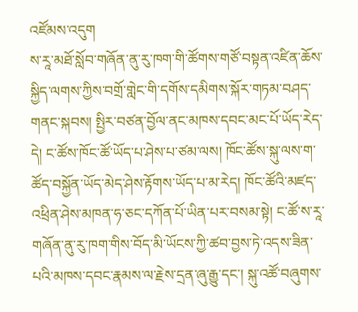འཛོམས་འདུག
ས་རཱ་མཐོ་སློབ་གཞོན་ནུ་རུ་ཁག་གི་ཚོགས་གཙོ་བསྟན་འཛིན་ཆོས་སྐྱིད་ལགས་ཀྱིས་བགྲོ་གླེང་གི་དགོས་དམིགས་སྐོར་གཏམ་བཤད་གནང་སྐབས། སྤྱིར་བཙན་བྱོལ་ནང་མཁས་དབང་མང་པོ་ཡོད་རེད་དེ། ང་ཚོས་ཁོང་ཚོ་ཡོད་པ་ཤེས་པ་ཙམ་ལས། ཁོང་ཚོས་སྐུ་ལས་ག་ཚོད་བསྐྱོན་ཡོད་མེད་ཤེས་རྟོགས་ཡོད་པ་མ་རེད། ཁོང་ཚོའི་མཛད་འཕྲིན་ཤེས་མཁན་ཧ་ཅང་དཀོན་པོ་ཡིན་པར་བསམ་སྟེ། ང་ཚོ་ས་རཱ་གཞོན་ནུ་རུ་ཁག་གིས་བོད་མི་ཡོངས་ཀྱི་ཚབ་བྱས་ཏེ་འདས་ཟིན་པའི་མཁས་དབང་རྣམས་ལ་རྗེས་དྲན་ཞུ་རྒྱུ་དང་། སྐུ་འཚོ་བཞུགས་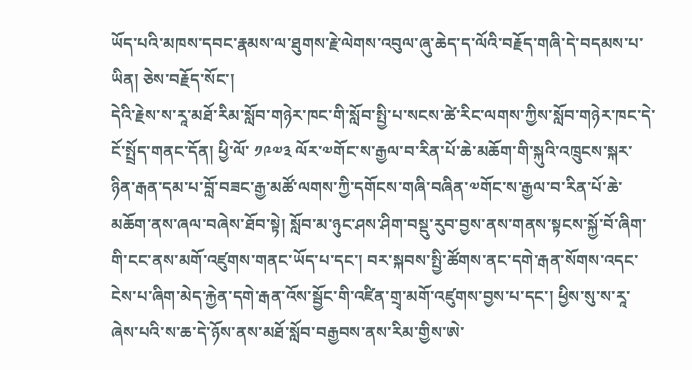ཡོད་པའི་མཁས་དབང་རྣམས་ལ་ཐུགས་རྗེ་ལེགས་འབུལ་ཞུ་ཆེད་ད་ལོའི་བརྗོད་གཞི་དེ་བདམས་པ་ཡིན། ཅེས་བརྗོད་སོང་།
དེའི་རྗེས་ས་རཱ་མཐོ་རིམ་སློབ་གཉེར་ཁང་གི་སློབ་སྤྱི་པ་སངས་ཚེ་རིང་ལགས་ཀྱིས་སློབ་གཉེར་ཁང་དེ་ངོ་སྤྲོད་གནང་དོན། ཕྱི་ལོ་ ༡༩༧༣ ལོར་༧གོང་ས་རྒྱལ་བ་རིན་པོ་ཆེ་མཆོག་གི་སྐུའི་འཁྲུངས་སྐར་ཉིན་རྒན་དམ་པ་བློ་བཟང་རྒྱ་མཚོ་ལགས་ཀྱི་དགོངས་གཞི་བཞིན་༧གོང་ས་རྒྱལ་བ་རིན་པོ་ཆེ་མཆོག་ནས་ཞལ་བཞེས་ཐོབ་སྟེ། སློབ་མ་ཉུང་ཤས་ཤིག་བསྡུ་རུབ་བྱས་ནས་གནས་སྟངས་སྐྱོ་བོ་ཞིག་གི་ངང་ནས་མགོ་འཛུགས་གནང་ཡོད་པ་དང་། བར་སྐབས་སྤྱི་ཚོགས་ནང་དགེ་རྒན་སོགས་འདང་ངེས་པ་ཞིག་མེད་རྐྱེན་དགེ་རྒན་འོས་སྦྱོང་གི་འཛིན་གྲྭ་མགོ་འཛུགས་བྱས་པ་དང་། ཕྱིས་སུ་ས་རཱ་ཞེས་པའི་ས་ཆ་དེ་ཉོས་ནས་མཐོ་སློབ་བརྒྱབས་ནས་རིམ་གྱིས་ཨེ་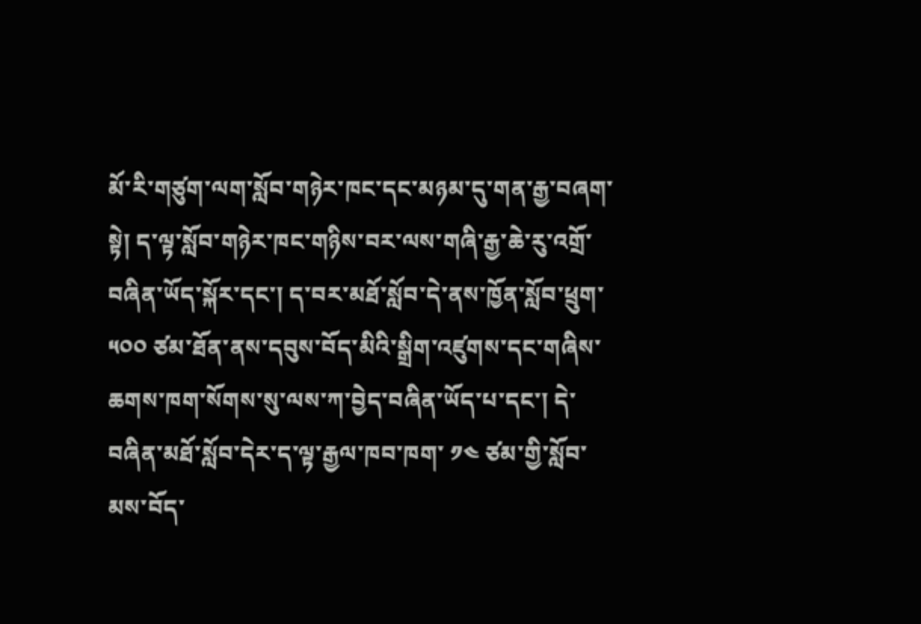མོ་རི་གཙུག་ལག་སློབ་གཉེར་ཁང་དང་མཉམ་དུ་གན་རྒྱ་བཞག་སྟེ། ད་ལྟ་སློབ་གཉེར་ཁང་གཉིས་བར་ལས་གཞི་རྒྱ་ཆེ་རུ་འགྲོ་བཞིན་ཡོད་སྐོར་དང་། ད་བར་མཐོ་སློབ་དེ་ནས་ཁྱོན་སློབ་ཕྲུག་ ༥༠༠ ཙམ་ཐོན་ནས་དབུས་བོད་མིའི་སྒྲིག་འཛུགས་དང་གཞིས་ཆགས་ཁག་སོགས་སུ་ལས་ཀ་བྱེད་བཞིན་ཡོད་པ་དང་། དེ་བཞིན་མཐོ་སློབ་དེར་ད་ལྟ་རྒྱལ་ཁབ་ཁག་ ༡༤ ཙམ་གྱི་སློབ་མས་བོད་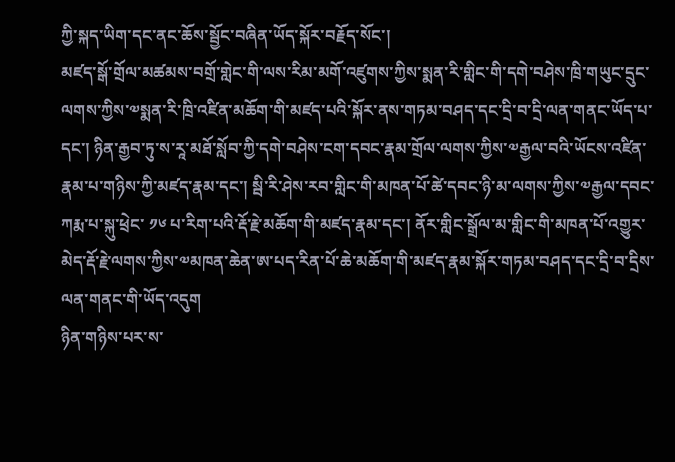ཀྱི་སྐད་ཡིག་དང་ནང་ཆོས་སྦྱོང་བཞིན་ཡོད་སྐོར་བརྗོད་སོང་།
མཛད་སྒོ་གྲོལ་མཚམས་བགྲོ་གླེང་གི་ལས་རིམ་མགོ་འཛུགས་ཀྱིས་སྨན་རི་གླིང་གི་དགེ་བཤེས་ཁྲི་གཡུང་དྲུང་ལགས་ཀྱིས་༧སྨན་རི་ཁྲི་འཛིན་མཆོག་གི་མཛད་པའི་སྐོར་ནས་གཏམ་བཤད་དང་དྲི་བ་དྲི་ལན་གནང་ཡོད་པ་དང་། ཉིན་རྒྱབ་ཏུ་ས་རཱ་མཐོ་སློབ་ཀྱི་དགེ་བཤེས་ངག་དབང་རྣམ་གྲོལ་ལགས་ཀྱིས་༧རྒྱལ་བའི་ཡོངས་འཛིན་རྣམ་པ་གཉིས་ཀྱི་མཛད་རྣམ་དང་། སྦི་རི་ཤེས་རབ་གླིང་གི་མཁན་པོ་ཚེ་དབང་ཉི་མ་ལགས་ཀྱིས་༧རྒྱལ་དབང་ཀརྨ་པ་སྐུ་ཕྲེང་ ༡༦ པ་རིག་པའི་རྡོ་རྗེ་མཆོག་གི་མཛད་རྣམ་དང་། ནོར་གླིང་སྒྲོལ་མ་གླིང་གི་མཁན་པོ་འགྱུར་མེད་རྡོ་རྗེ་ལགས་ཀྱིས་༧མཁན་ཆེན་ཨ་པད་རིན་པོ་ཆེ་མཆོག་གི་མཛད་རྣམ་སྐོར་གཏམ་བཤད་དང་དྲི་བ་དྲིས་ལན་གནང་གི་ཡོད་འདུག
ཉིན་གཉིས་པར་ས་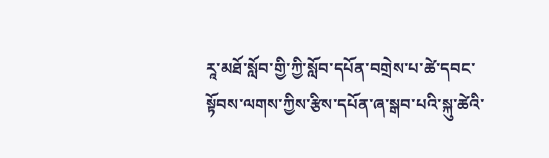རཱ་མཐོ་སློབ་གྱི་ཀྱི་སློབ་དཔོན་བགྲེས་པ་ཚེ་དབང་སྟོབས་ལགས་ཀྱིས་རྩིས་དཔོན་ཞ་སྒབ་པའི་སྐུ་ཚེའི་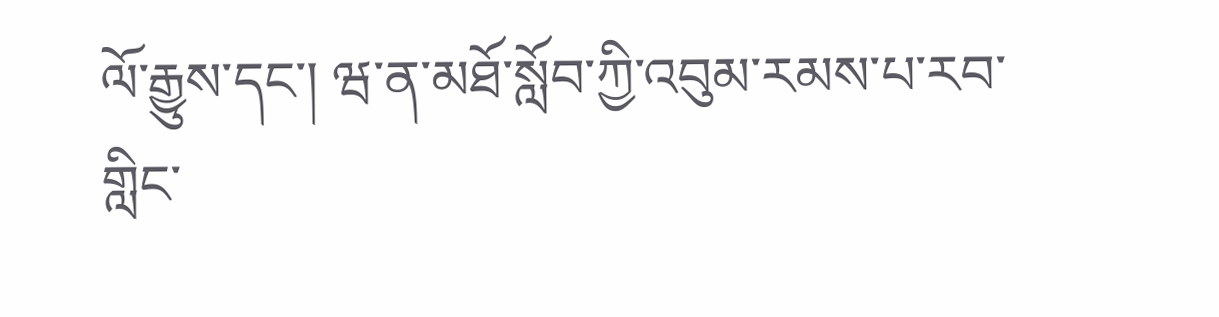ལོ་རྒྱུས་དང་། ཝ་ན་མཐོ་སློབ་ཀྱི་འབུམ་རམས་པ་རབ་གླིང་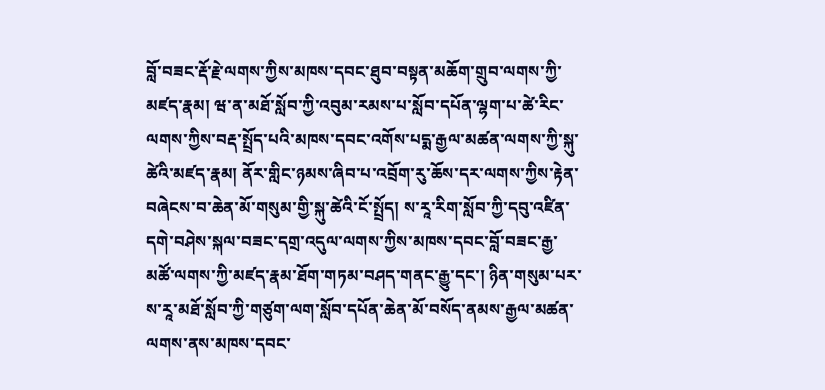བློ་བཟང་རྡོ་རྗེ་ལགས་ཀྱིས་མཁས་དབང་ཐུབ་བསྟན་མཆོག་གྲུབ་ལགས་ཀྱི་མཛད་རྣམ། ཝ་ན་མཐོ་སློབ་ཀྱི་འབུམ་རམས་པ་སློབ་དཔོན་ལྷག་པ་ཚེ་རིང་ལགས་ཀྱིས་བརྡ་སྤྲོད་པའི་མཁས་དབང་འགོས་པདྨ་རྒྱལ་མཚན་ལགས་ཀྱི་སྐུ་ཚེའི་མཛད་རྣམ། ནོར་གླིང་ཉམས་ཞིབ་པ་འབྲོག་རུ་ཆོས་དར་ལགས་ཀྱིས་རྟེན་བཞེངས་བ་ཆེན་མོ་གསུམ་གྱི་སྐུ་ཚེའི་ངོ་སྤྲོད། ས་རཱ་རིག་སློབ་ཀྱི་དབུ་འཛིན་དགེ་བཤེས་སྐལ་བཟང་དགྲ་འདུལ་ལགས་ཀྱིས་མཁས་དབང་བློ་བཟང་རྒྱ་མཚོ་ལགས་ཀྱི་མཛད་རྣམ་ཐོག་གཏམ་བཤད་གནང་རྒྱུ་དང་། ཉིན་གསུམ་པར་ས་རཱ་མཐོ་སློབ་ཀྱི་གཙུག་ལག་སློབ་དཔོན་ཆེན་མོ་བསོད་ནམས་རྒྱལ་མཚན་ལགས་ནས་མཁས་དབང་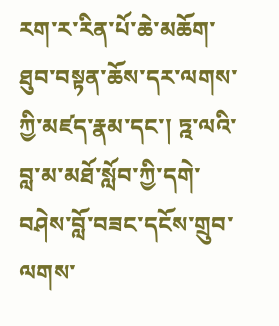རག་ར་རིན་པོ་ཆེ་མཆོག་ཐུབ་བསྟན་ཆོས་དར་ལགས་ཀྱི་མཛད་རྣམ་དང་། ཏྰ་ལའི་བླ་མ་མཐོ་སློབ་ཀྱི་དགེ་བཤེས་བློ་བཟང་དངོས་གྲུབ་ལགས་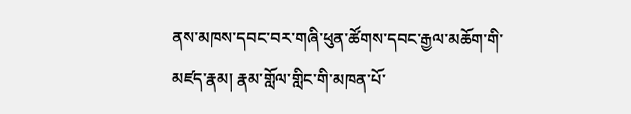ནས་མཁས་དབང་བར་གཞི་ཕུན་ཚོགས་དབང་རྒྱལ་མཆོག་གི་མཛད་རྣམ། རྣམ་གློལ་གླིང་གི་མཁན་པོ་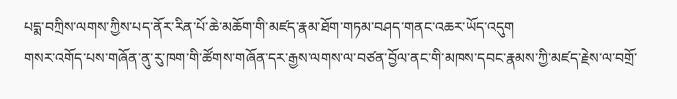པདྨ་བཀྲིས་ལགས་ཀྱིས་པད་ནོར་རིན་པོ་ཆེ་མཆོག་གི་མཛད་རྣམ་ཐོག་གཏམ་བཤད་གནང་འཆར་ཡོད་འདུག
གསར་འགོད་པས་གཞོན་ནུ་རུ་ཁག་གི་ཚོགས་གཞོན་དར་རྒྱས་ལགས་ལ་བཙན་བྱོལ་ནང་གི་མཁས་དབང་རྣམས་ཀྱི་མཛད་རྗེས་ལ་བགྲོ་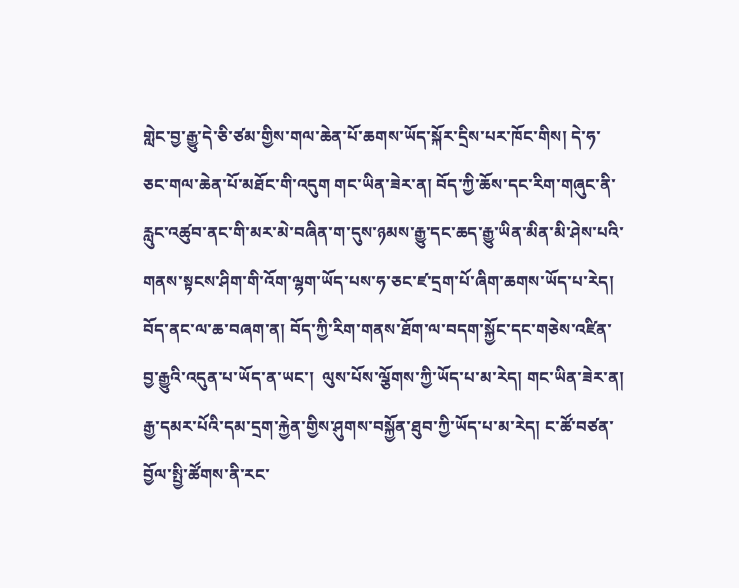གླེང་བྱ་རྒྱུ་དེ་ཅི་ཙམ་གྱིས་གལ་ཆེན་པོ་ཆགས་ཡོད་སྐོར་དྲིས་པར་ཁོང་གིས། དེ་ཧ་ཅང་གལ་ཆེན་པོ་མཐོང་གི་འདུག གང་ཡིན་ཟེར་ན། བོད་ཀྱི་ཆོས་དང་རིག་གཞུང་ནི་རླུང་འཚུབ་ནང་གི་མར་མེ་བཞིན་ག་དུས་ཉམས་རྒྱུ་དང་ཆད་རྒྱུ་ཡིན་མིན་མི་ཤེས་པའི་གནས་སྟངས་ཤིག་གི་འོག་ལྷག་ཡོད་པས་ཧ་ཅང་ཛ་དྲག་པོ་ཞིག་ཆགས་ཡོད་པ་རེད། བོད་ནང་ལ་ཆ་བཞག་ན། བོད་ཀྱི་རིག་གནས་ཐོག་ལ་བདག་སྐྱོང་དང་གཅེས་འཛིན་བྱ་རྒྱུའི་འདུན་པ་ཡོད་ན་ཡང་།  ལུས་པོས་ལྕོགས་ཀྱི་ཡོད་པ་མ་རེད། གང་ཡིན་ཟེར་ན། རྒྱ་དམར་པོའི་དམ་དྲག་རྐྱེན་གྱིས་ཤུགས་བསྐྱོན་ཐུབ་ཀྱི་ཡོད་པ་མ་རེད། ང་ཚོ་བཙན་བྱོལ་སྤྱི་ཚོགས་ནི་རང་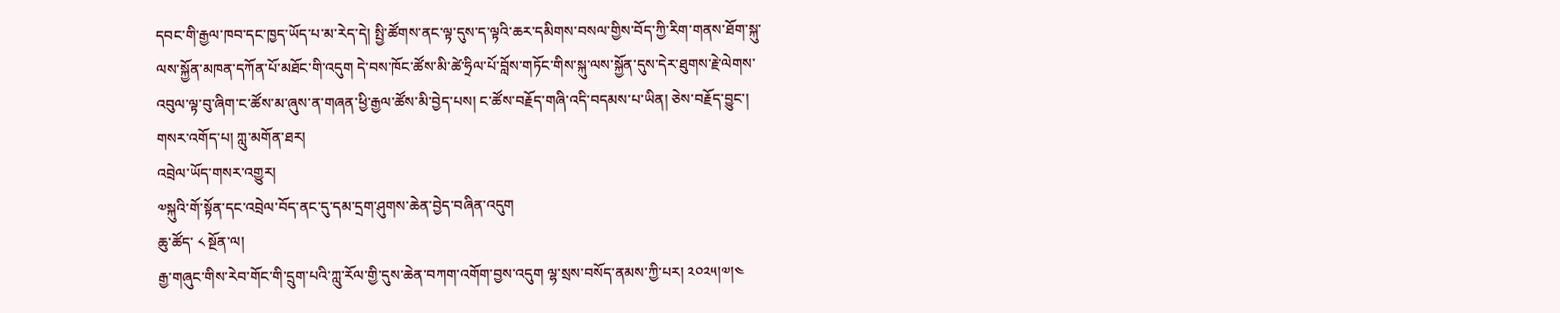དབང་གི་རྒྱལ་ཁབ་དང་ཁྱད་ཡོད་པ་མ་རེད་དེ། སྤྱི་ཚོགས་ནང་ལྟ་དུས་ད་ལྟའི་ཆར་དམིགས་བསལ་གྱིས་བོད་ཀྱི་རིག་གནས་ཐོག་སྐུ་ལས་སྐྱོན་མཁན་དཀོན་པོ་མཐོང་གི་འདུག དེ་བས་ཁོང་ཚོས་མི་ཚེ་ཧྲིལ་པོ་བློས་གཏོང་གིས་སྐུ་ལས་སྐྱོན་དུས་དེར་ཐུགས་རྗེ་ལེགས་འབུལ་ལྟ་བུ་ཞིག་ང་ཚོས་མ་ཞུས་ན་གཞན་ཕྱི་རྒྱལ་ཚོས་མི་བྱེད་པས། ང་ཚོས་བརྗོད་གཞི་འདི་བདམས་པ་ཡིན། ཅེས་བརྗོད་བྱུང་།
གསར་འགོད་པ། ཀླུ་མགོན་ཐར།
འབྲེལ་ཡོད་གསར་འགྱུར།
༧སྐུའི་གོ་སྟོན་དང་འབྲེལ་བོད་ནང་དུ་དམ་དྲག་ཤུགས་ཆེན་བྱེད་བཞིན་འདུག
ཆུ་ཚོད་ ༨ སྔོན་ལ།
རྒྱ་གཞུང་གིས་རེབ་གོང་གི་དྲུག་པའི་ཀླུ་རོལ་གྱི་དུས་ཆེན་བཀག་འགོག་བྱས་འདུག ལྷ་སྲས་བསོད་ནམས་ཀྱི་པར། ༢༠༢༥།༧།༤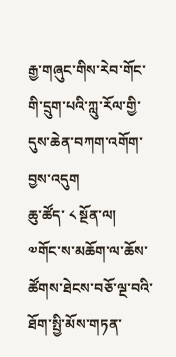རྒྱ་གཞུང་གིས་རེབ་གོང་གི་དྲུག་པའི་ཀླུ་རོལ་གྱི་དུས་ཆེན་བཀག་འགོག་བྱས་འདུག
ཆུ་ཚོད་ ༨ སྔོན་ལ།
༧གོང་ས་མཆོག་ལ་ཆོས་ཚོགས་ཐེངས་བཅོ་ལྔ་བའི་ཐོག་སྤྱི་མོས་གཏན་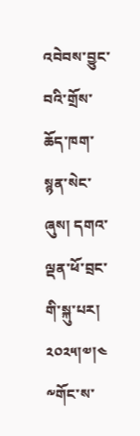འབེབས་བྱུང་བའི་གྲོས་ཆོད་ཁག་སྙན་སེང་ཞུས། དགའ་ལྡན་ཕོ་བྲང་གི་སྐུ་པར། ༢༠༢༥།༧།༤
༸གོང་ས་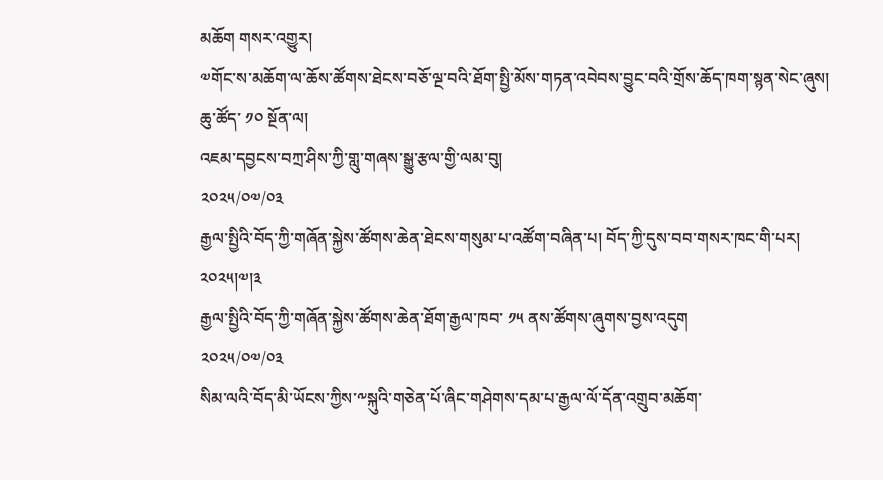མཆོག གསར་འགྱུར།
༧གོང་ས་མཆོག་ལ་ཆོས་ཚོགས་ཐེངས་བཅོ་ལྔ་བའི་ཐོག་སྤྱི་མོས་གཏན་འབེབས་བྱུང་བའི་གྲོས་ཆོད་ཁག་སྙན་སེང་ཞུས།
ཆུ་ཚོད་ ༡༠ སྔོན་ལ།
འཇམ་དབྱངས་བཀྲ་ཤིས་ཀྱི་གླུ་གཞས་སྒྱུ་རྩལ་གྱི་ལམ་བུ།
༢༠༢༥/༠༧/༠༣
རྒྱལ་སྤྱིའི་བོད་ཀྱི་གཞོན་སྐྱེས་ཚོགས་ཆེན་ཐེངས་གསུམ་པ་འཚོག་བཞིན་པ། བོད་ཀྱི་དུས་བབ་གསར་ཁང་གི་པར། ༢༠༢༥།༧།༣
རྒྱལ་སྤྱིའི་བོད་ཀྱི་གཞོན་སྐྱེས་ཚོགས་ཆེན་ཐོག་རྒྱལ་ཁབ་ ༡༥ ནས་ཚོགས་ཞུགས་བྱས་འདུག
༢༠༢༥/༠༧/༠༣
སིམ་ལའི་བོད་མི་ཡོངས་ཀྱིས་༸སྐུའི་གཅེན་པོ་ཞིང་གཤེགས་དམ་པ་རྒྱལ་ལོ་དོན་འགྲུབ་མཆོག་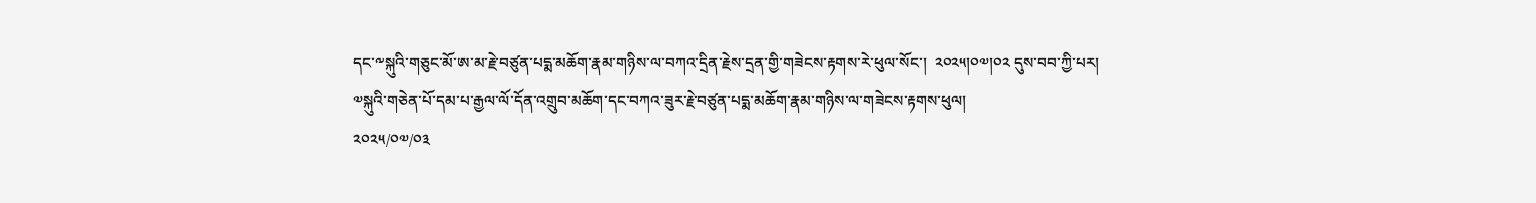དང་༸སྐུའི་གཅུང་མོ་ཨ་མ་རྗེ་བཙུན་པདྨ་མཆོག་རྣམ་གཉིས་ལ་བཀའ་དྲིན་རྗེས་དྲན་གྱི་གཟེངས་རྟགས་རེ་ཕུལ་སོང་།  ༢༠༢༥།༠༧།༠༢ དུས་བབ་ཀྱི་པར།
༧སྐུའི་གཅེན་པོ་དམ་པ་རྒྱལ་ལོ་དོན་འགྲུབ་མཆོག་དང་བཀའ་ཟུར་རྗེ་བཙུན་པདྨ་མཆོག་རྣམ་གཉིས་ལ་གཟེངས་རྟགས་ཕུལ།
༢༠༢༥/༠༧/༠༣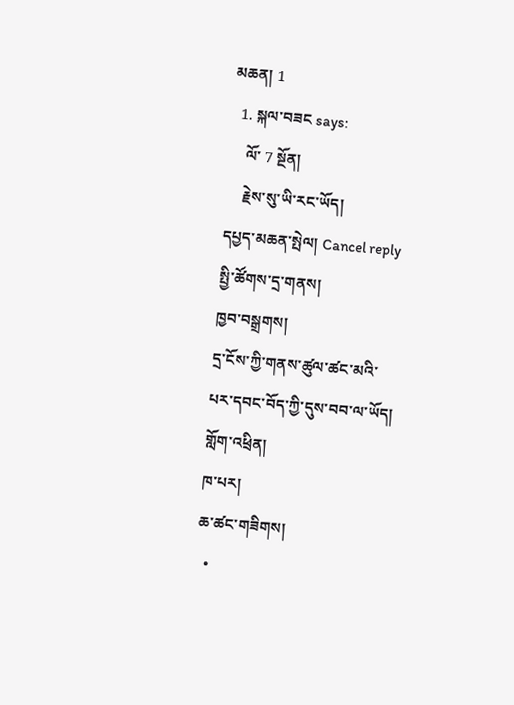མཆན། 1
  1. སྐལ་བཟང says:
    ལོ་ 7 སྔོན།
    རྗེས་སུ་ཡི་རང་ཡོད།
དཔྱད་མཆན་སྤེལ། Cancel reply
སྤྱི་ཚོགས་དྲ་གནས།
ཁྱབ་བསྒྲགས།
དྲ་ངོས་ཀྱི་གནས་ཚུལ་ཚང་མའི་པར་དབང་བོད་ཀྱི་དུས་བབ་ལ་ཡོད།
གློག་འཕྲིན།
ཁ་པར།
ཆ་ཚང་གཟིགས།
  •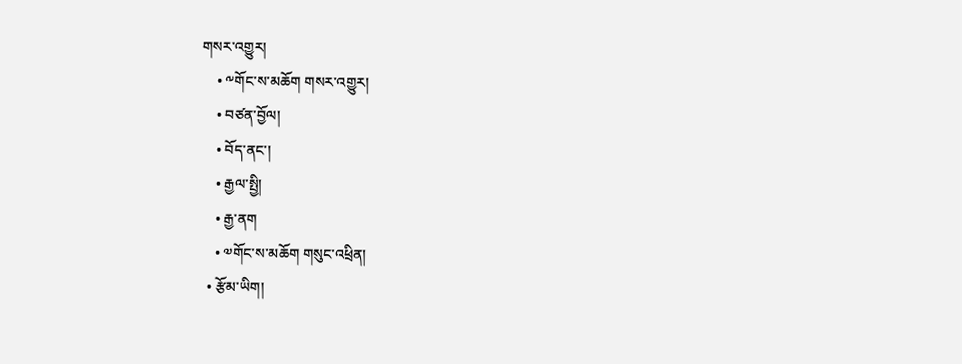གསར་འགྱུར།
    • ༸གོང་ས་མཆོག གསར་འགྱུར།
    • བཙན་བྱོལ།
    • བོད་ནང་།
    • རྒྱལ་སྤྱི།
    • རྒྱ་ནག
    • ༧གོང་ས་མཆོག གསུང་འཕྲིན།
  • རྩོམ་ཡིག།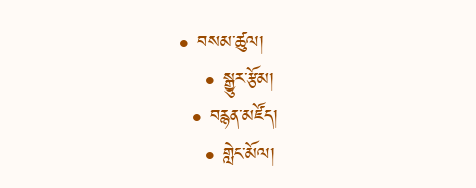• བསམ་ཚུལ།
    • སྒྱུར་རྩོམ།
  • བརྙན་མཛོད།
    • གླེང་མོལ།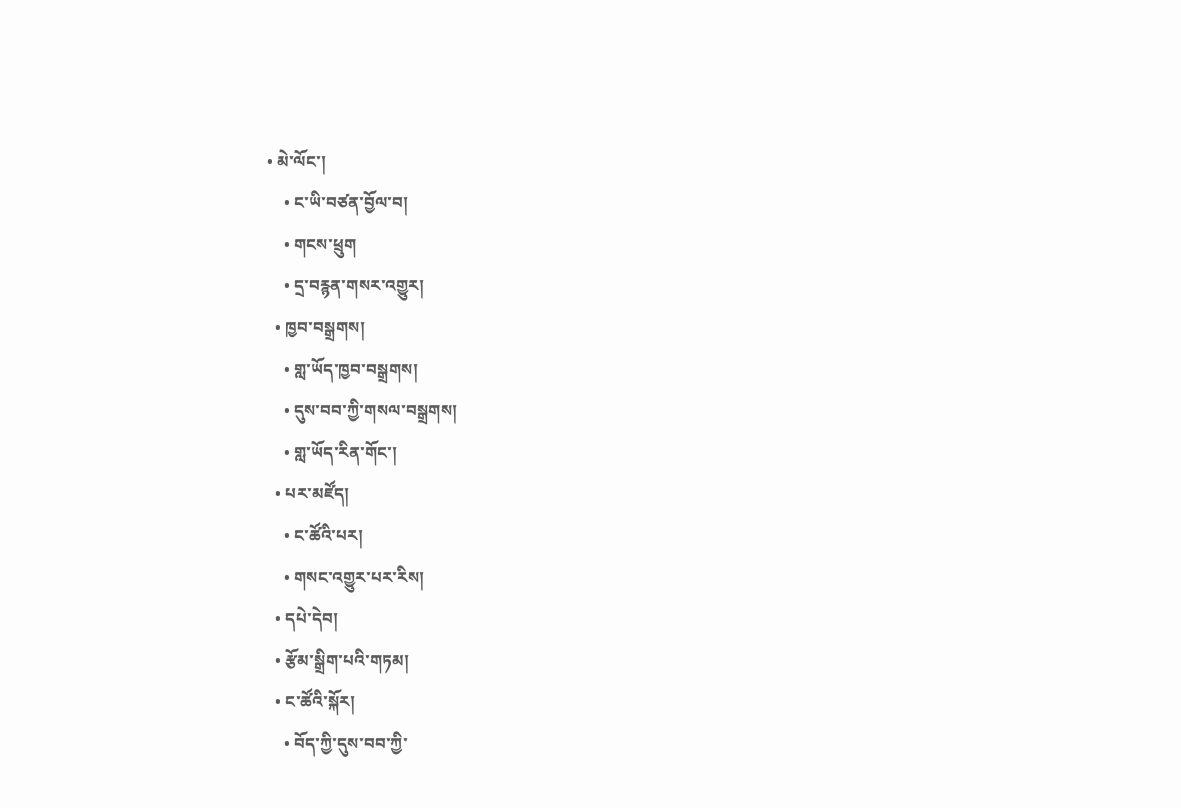• མེ་ལོང་།
    • ང་ཡི་བཙན་བྱོལ་བ།
    • གངས་ཕྲུག
    • དྲ་བརྙན་གསར་འགྱུར།
  • ཁྱབ་བསྒྲགས།
    • གླ་ཡོད་ཁྱབ་བསྒྲགས།
    • དུས་བབ་ཀྱི་གསལ་བསྒྲགས།
    • གླ་ཡོད་རིན་གོང་།
  • པར་མཛོད།
    • ང་ཚོའི་པར།
    • གསང་འགྱུར་པར་རིས།
  • དཔེ་དེབ།
  • རྩོམ་སྒྲིག་པའི་གཏམ།
  • ང་ཚོའི་སྐོར།
    • བོད་ཀྱི་དུས་བབ་ཀྱི་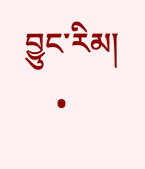བྱུང་རིམ།
    •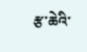རྩ་ཆེའི་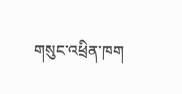གསུང་འཕྲིན་ཁག